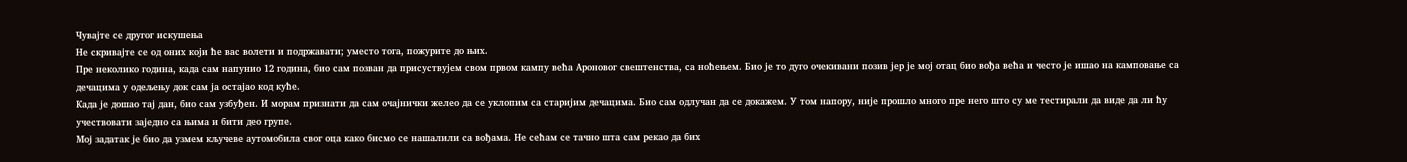Чувајте се другог искушења
Не скривајте се од оних који ће вас волети и подржавати; уместо тога, пожурите до њих.
Пре неколико година, када сам напунио 12 година, био сам позван да присуствујем свом првом кампу већа Ароновог свештенства, са ноћењем. Био је то дуго очекивани позив јер је мој отац био вођа већа и често је ишао на камповање са дечацима у одељењу док сам ја остајао код куће.
Када је дошао тај дан, био сам узбуђен. И морам признати да сам очајнички желео да се уклопим са старијим дечацима. Био сам одлучан да се докажем. У том напору, није прошло много пре него што су ме тестирали да виде да ли ћу учествовати заједно са њима и бити део групе.
Мој задатак је био да узмем кључеве аутомобила свог оца како бисмо се нашалили са вођама. Не сећам се тачно шта сам рекао да бих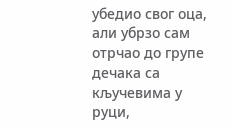убедио свог оца, али убрзо сам отрчао до групе дечака са кључевима у руци,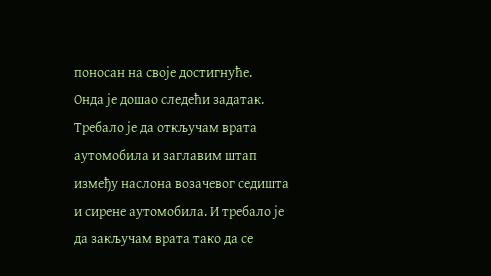поносан на своје достигнуће.
Онда је дошао следећи задатак. Требало је да откључам врата аутомобила и заглавим штап између наслона возачевог седишта и сирене аутомобила. И требало је да закључам врата тако да се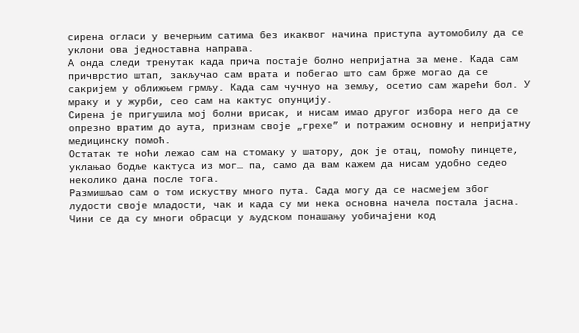сирена огласи у вечерњим сатима без икаквог начина приступа аутомобилу да се уклони ова једноставна направа.
А онда следи тренутак када прича постаје болно непријатна за мене. Када сам причврстио штап, закључао сам врата и побегао што сам брже могао да се сакријем у оближњем грмљу. Када сам чучнуо на земљу, осетио сам жарећи бол. У мраку и у журби, сео сам на кактус опунцију.
Сирена је пригушила мој болни врисак, и нисам имао другог избора него да се опрезно вратим до аута, признам своје „грехе” и потражим основну и непријатну медицинску помоћ.
Остатак те ноћи лежао сам на стомаку у шатору, док је отац, помоћу пинцете, уклањао бодље кактуса из мог… па, само да вам кажем да нисам удобно седео неколико дана после тога.
Размишљао сам о том искуству много пута. Сада могу да се насмејем због лудости своје младости, чак и када су ми нека основна начела постала јасна.
Чини се да су многи обрасци у људском понашању уобичајени код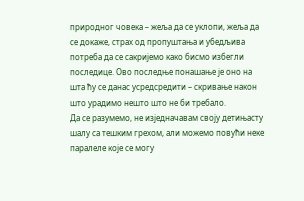природног човека – жеља да се уклопи, жеља да се докаже, страх од пропуштања и убедљива потреба да се сакријемо како бисмо избегли последице. Ово последње понашање је оно на шта ћу се данас усредсредити – скривање након што урадимо нешто што не би требало.
Да се разумемо, не изједначавам своју детињасту шалу са тешким грехом, али можемо повући неке паралеле које се могу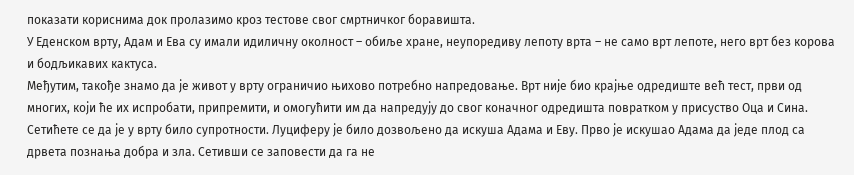показати кориснима док пролазимо кроз тестове свог смртничког боравишта.
У Еденском врту, Адам и Ева су имали идиличну околност – обиље хране, неупоредиву лепоту врта – не само врт лепоте, него врт без корова и бодљикавих кактуса.
Међутим, такође знамо да је живот у врту ограничио њихово потребно напредовање. Врт није био крајње одредиште већ тест, први од многих, који ће их испробати, припремити, и омогућити им да напредују до свог коначног одредишта повратком у присуство Оца и Сина.
Сетићете се да је у врту било супротности. Луциферу је било дозвољено да искуша Адама и Еву. Прво је искушао Адама да једе плод са дрвета познања добра и зла. Сетивши се заповести да га не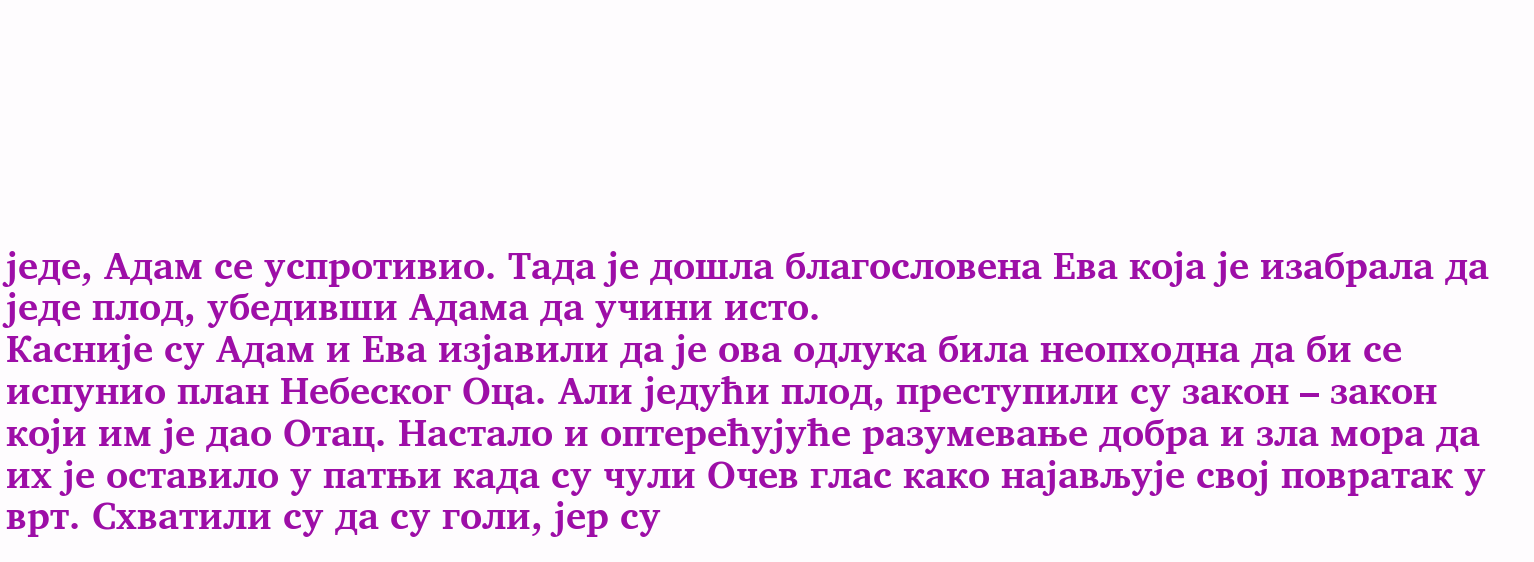једе, Адам се успротивио. Тада је дошла благословена Ева која је изабрала да једе плод, убедивши Адама да учини исто.
Касније су Адам и Ева изјавили да је ова одлука била неопходна да би се испунио план Небеског Оца. Али једући плод, преступили су закон – закон који им је дао Отац. Настало и оптерећујуће разумевање добра и зла мора да их је оставило у патњи када су чули Очев глас како најављује свој повратак у врт. Схватили су да су голи, јер су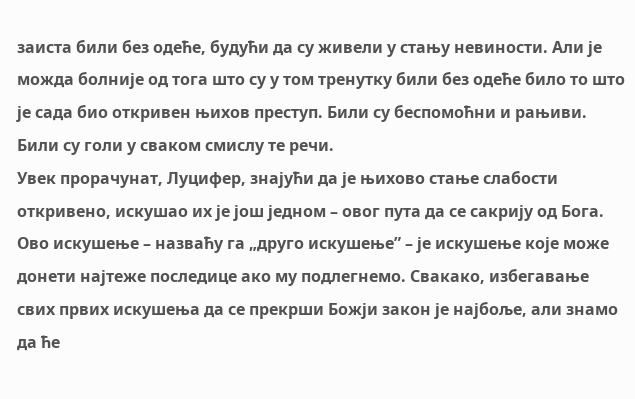заиста били без одеће, будући да су живели у стању невиности. Али је можда болније од тога што су у том тренутку били без одеће било то што је сада био откривен њихов преступ. Били су беспомоћни и рањиви. Били су голи у сваком смислу те речи.
Увек прорачунат, Луцифер, знајући да је њихово стање слабости откривено, искушао их је још једном – овог пута да се сакрију од Бога.
Ово искушење – назваћу га „друго искушење” – је искушење које може донети најтеже последице ако му подлегнемо. Свакако, избегавање свих првих искушења да се прекрши Божји закон је најбоље, али знамо да ће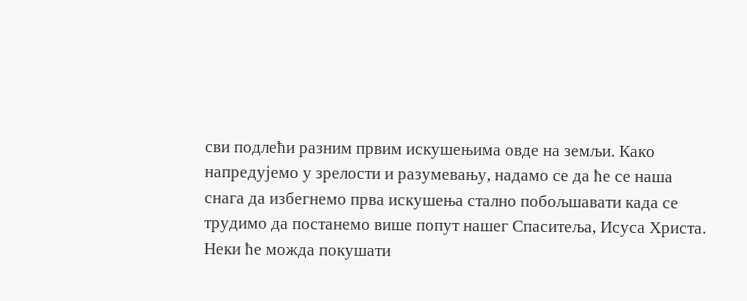сви подлећи разним првим искушењима овде на земљи. Како напредујемо у зрелости и разумевању, надамо се да ће се наша снага да избегнемо прва искушења стално побољшавати када се трудимо да постанемо више попут нашег Спаситеља, Исуса Христа.
Неки ће можда покушати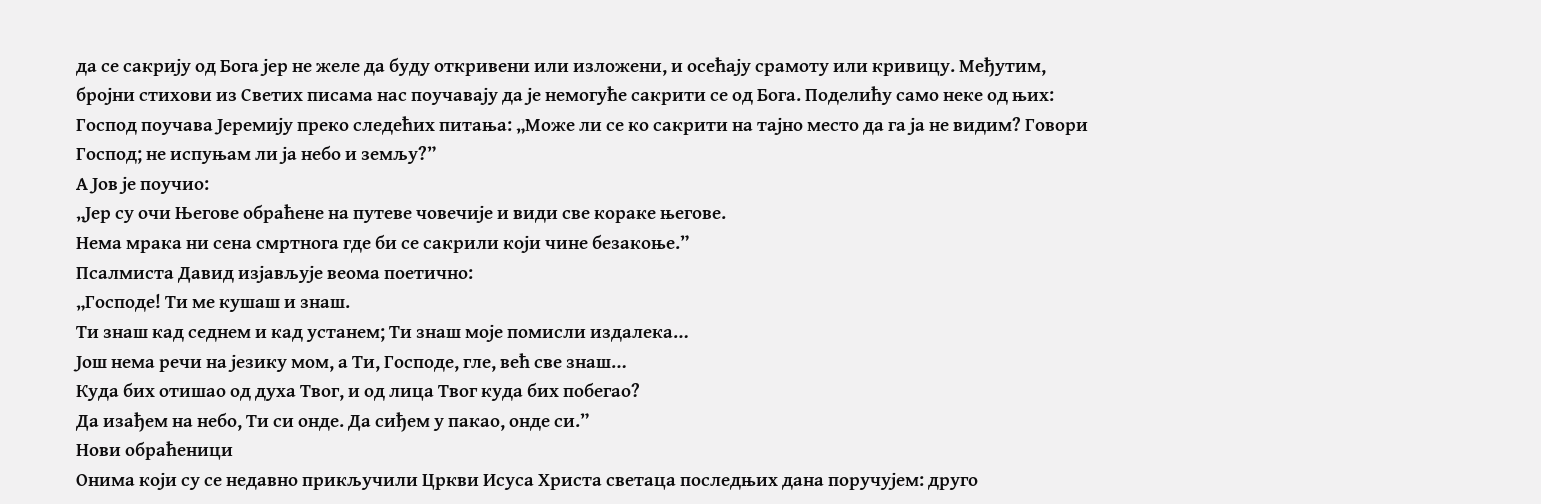да се сакрију од Бога јер не желе да буду откривени или изложени, и осећају срамоту или кривицу. Међутим, бројни стихови из Светих писама нас поучавају да је немогуће сакрити се од Бога. Поделићу само неке од њих:
Господ поучава Јеремију преко следећих питања: „Може ли се ко сакрити на тајно место да га ја не видим? Говори Господ; не испуњам ли ја небо и земљу?”
А Јов је поучио:
„Јер су очи Његове обраћене на путеве човечије и види све кораке његове.
Нема мрака ни сена смртнога где би се сакрили који чине безакоње.”
Псалмиста Давид изјављује веома поетично:
„Господе! Ти ме кушаш и знаш.
Ти знаш кад седнем и кад устанем; Ти знаш моје помисли издалека…
Још нема речи на језику мом, а Ти, Господе, гле, већ све знаш…
Куда бих отишао од духа Твог, и од лица Твог куда бих побегао?
Да изађем на небо, Ти си онде. Да сиђем у пакао, онде си.”
Нови обраћеници
Онима који су се недавно прикључили Цркви Исуса Христа светаца последњих дана поручујем: друго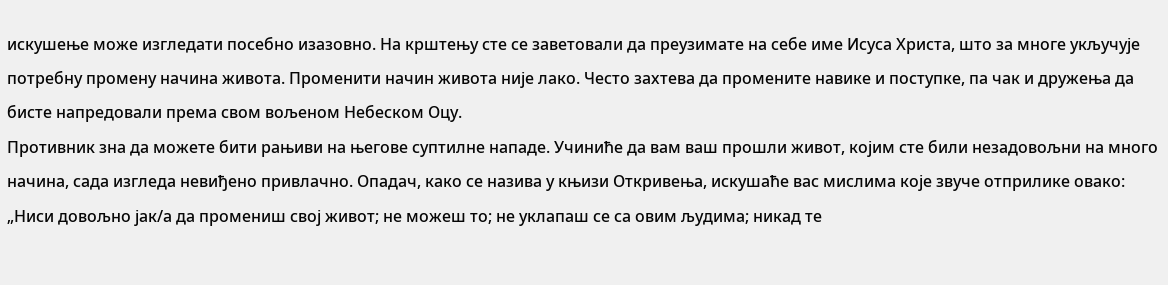искушење може изгледати посебно изазовно. На крштењу сте се заветовали да преузимате на себе име Исуса Христа, што за многе укључује потребну промену начина живота. Променити начин живота није лако. Често захтева да промените навике и поступке, па чак и дружења да бисте напредовали према свом вољеном Небеском Оцу.
Противник зна да можете бити рањиви на његове суптилне нападе. Учиниће да вам ваш прошли живот, којим сте били незадовољни на много начина, сада изгледа невиђено привлачно. Опадач, како се назива у књизи Откривења, искушаће вас мислима које звуче отприлике овако: „Ниси довољно јак/а да промениш свој живот; не можеш то; не уклапаш се са овим људима; никад те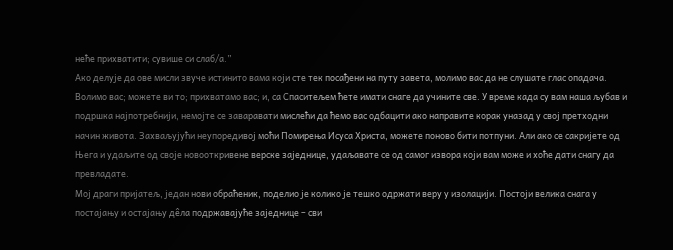неће прихватити; сувише си слаб/а.”
Ако делује да ове мисли звуче истинито вама који сте тек посађени на путу завета, молимо вас да не слушате глас опадача. Волимо вас; можете ви то; прихватамо вас; и, са Спаситељем ћете имати снаге да учините све. У време када су вам наша љубав и подршка најпотребнији, немојте се заваравати мислећи да ћемо вас одбацити ако направите корак уназад у свој претходни начин живота. Захваљујући неупоредивој моћи Помирења Исуса Христа, можете поново бити потпуни. Али ако се сакријете од Њега и удаљите од своје новооткривене верске заједнице, удаљавате се од самог извора који вам може и хоће дати снагу да превладате.
Мој драги пријатељ, један нови обраћеник, поделио је колико је тешко одржати веру у изолацији. Постоји велика снага у постајању и остајању дêла подржавајуће заједнице – сви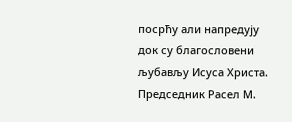посрћу али напредују док су благословени љубављу Исуса Христа.
Председник Расел М.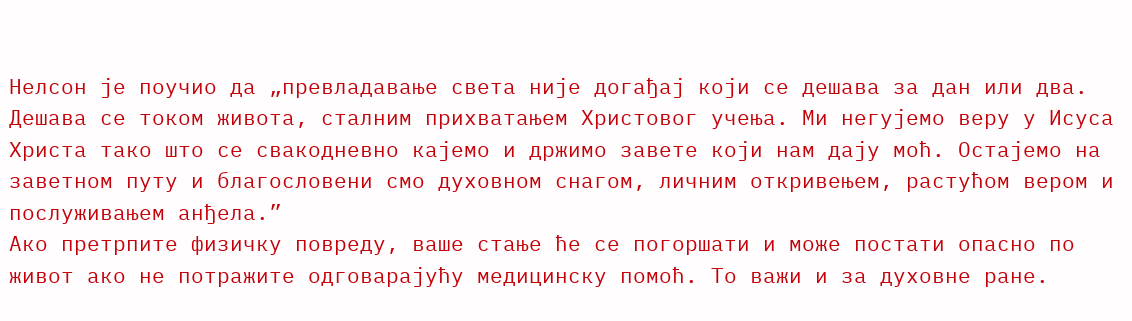Нелсон је поучио да „превладавање света није догађај који се дешава за дан или два. Дешава се током живота, сталним прихватањем Христовог учења. Ми негујемо веру у Исуса Христа тако што се свакодневно кајемо и држимо завете који нам дају моћ. Остајемо на заветном путу и благословени смо духовном снагом, личним откривењем, растућом вером и послуживањем анђела.”
Ако претрпите физичку повреду, ваше стање ће се погоршати и може постати опасно по живот ако не потражите одговарајућу медицинску помоћ. То важи и за духовне ране.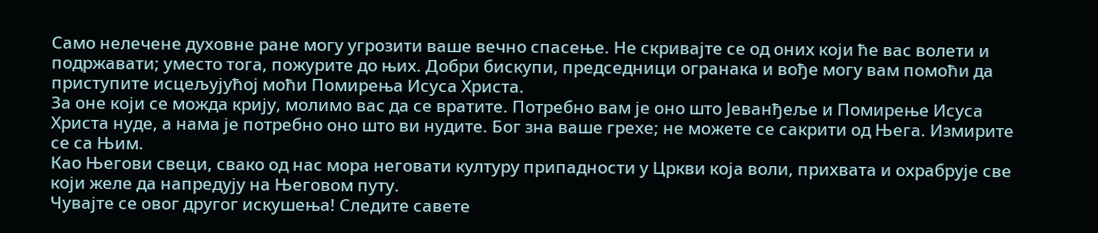Само нелечене духовне ране могу угрозити ваше вечно спасење. Не скривајте се од оних који ће вас волети и подржавати; уместо тога, пожурите до њих. Добри бискупи, председници огранака и вође могу вам помоћи да приступите исцељујућој моћи Помирења Исуса Христа.
За оне који се можда крију, молимо вас да се вратите. Потребно вам је оно што Јеванђеље и Помирење Исуса Христа нуде, а нама је потребно оно што ви нудите. Бог зна ваше грехе; не можете се сакрити од Њега. Измирите се са Њим.
Као Његови свеци, свако од нас мора неговати културу припадности у Цркви која воли, прихвата и охрабрује све који желе да напредују на Његовом путу.
Чувајте се овог другог искушења! Следите савете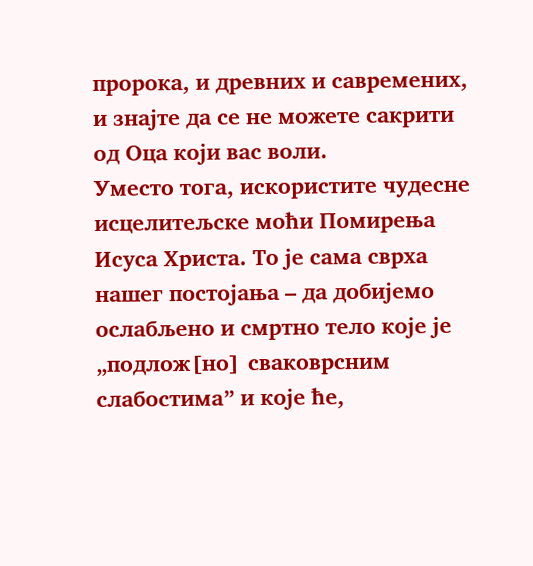пророка, и древних и савремених, и знајте да се не можете сакрити од Оца који вас воли.
Уместо тога, искористите чудесне исцелитељске моћи Помирења Исуса Христа. То је сама сврха нашег постојања – да добијемо ослабљено и смртно тело које је „подлож[но] сваковрсним слабостима” и које ће,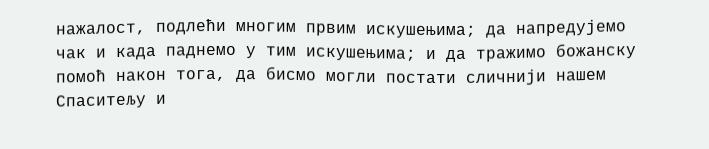нажалост, подлећи многим првим искушењима; да напредујемо чак и када паднемо у тим искушењима; и да тражимо божанску помоћ након тога, да бисмо могли постати сличнији нашем Спаситељу и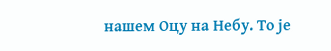нашем Оцу на Небу. То је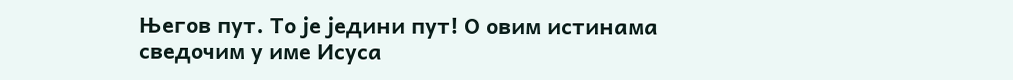Његов пут. То је једини пут! О овим истинама сведочим у име Исуса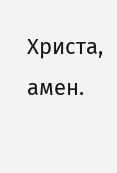Христа, амен.